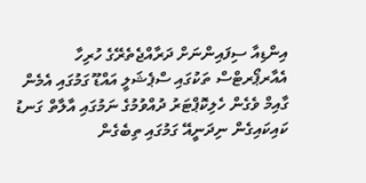އިންޑިއާ ސިފައިންނަށް ދަރާއްޖެތެރޭގެ ހުރިހާ އެއާރޕޯރޓްސް ތަކުގައި ސްޕެޝަލީ އައްޑޫ ގަމުގައި އެމެން ގާއިމް ވެގެން ހެލިކޮޕްޓަރު ދުއްވުމުގެ ނަމުގައި އާލާތް ގަނޑު ކައިކައިގެން ނިދަނީއޭ ގަމުގައި ތިބެގެން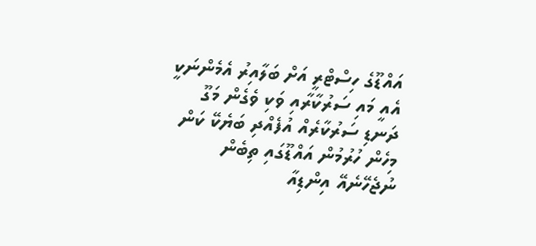އައްޑޫގެ ހިސްޓްރީ އަށް ބަލާއިރު އެމެންނަކީ އެއީ މައި ސަރުކާރާއި ވަކި ވެގެން މަގޫ ދަނޑި ސަރުކާރެއް އުފެއްދި ބަޔެކޭ ކަން މިހެން ހުރުމުން އައްޑޫގައި ތިބެން ނުޖެހޭނެއޭ އިންޑިއާ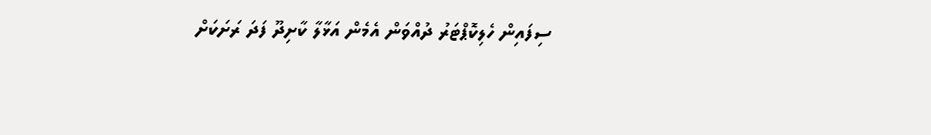ސިފައިން ހެލިކޮޕްޓަރު ދުއްވަން އެމެން އަޅާލާ ކާށިދޫ ފަދަ ރަށަކަށް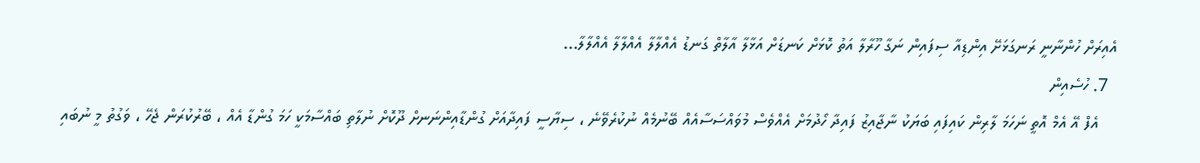އެއިރަށް ހުންނާނީ ރަނގަޅަށޭ އިންޑިއާ ސިފައިން ނަގާ ހޫރާލާ އަތު ކޮޅަށް ކަނޑަށް އަޅާލާ އާލާތް ގަނޑު އެއްލާލާ އެއްލާލާ އެއްލާލާ...
  7. ހުސެއިން
    އެފް އޭ އެމް އޮތީ ނަހަމަ ލާރިން ކައިފައި ބަޔަކު ނާޖާއިޒު ފައިދާ ހޯދުމަށް އެއްވެސް މުވައްސަސާއެއް ބޭނުމެއް ނުކުރެވޭނެ ، ސިޔާސީ ފައިދާއަށް ގުންޑާއިންނަނށް ދޫކޮށް ނުލާތި ބައްސާމަކީ ހަމަ ގުންޑާ އެއް ، ބޭރުކުރަން ޖެހޭ ، ވަގުތު މީ ނުބައި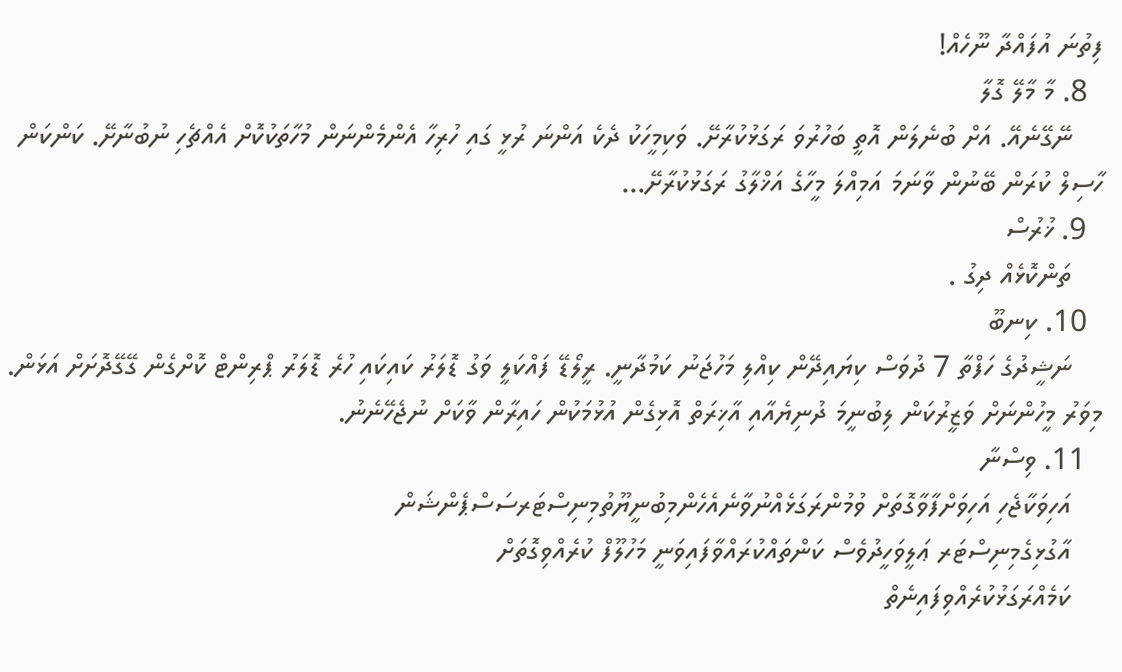ފިތުނަ އުފައްދާ ނޫހެއް!
  8. މާ މާލޭ ގޮލާ
    ނޭގޭނެއޭ. އަށް ބުނެލަން އޮތީ ބަހުރުވަ ރަގަޅުކުރާށޭ. ވަކިމީހަކު ދެކެ އަންނަ ރުޅީ ގައި ހުރިހާ އެންމެންނަން މުހާތަކުކޮށް އެއްޗެހި ނުބުނާށޭ. ކަންކަން ހާސިލް ކުރަން ބޭނުން ވާނަމަ އަމިއްލަ މީހާގެ އަޚްލާގު ރަގަޅުކުރާށޭ...
  9. ޚުރުސް
    ތަންކޮޅެއް ދިގު .
  10. ކިނބޫ
    ނަޝީދުގެ ހަފްތާ 7 ދުވަސް ކިޔައިދޭން ކިއްލި މަހުޖަނު ކަމުދާނީ. ރީލޯޑޭ ފައްކަލީ ވަގު ޑޮލަރު ކައިކައި ހުރެ ޑޮލަރު ޕްރިންޓް ކޮށްގެން ގޭގޭދޮށަށް އަޅަން. މިވަރު މީހުންނަށް ވަޒީރުކަން ލިބުނީމަ ދުނިޔެއާއި އާޚިރަތް އޮޅިގެން އުޅުމަކުން ހައިރާން ވާކަށް ނުޖެހޭނެނު.
  11. ވިސްނާ
    އަހިވަކާޖެހި އަހިވަށްފާވާގޮތަށް ވުމުންރަގަޅެއްނުވާނެއެހެންމިބުނީޔޫތުމިނިސްޓަރސަސްޕެންޝަން
    އާގުޅިގެމިނިސްޓަރ ޢަލީވަހީދުވެސް ކަންތައްކުރައްވާފައިވަނީ މަހުލޫފް ކުރެއްވިގޮތަށް
    ކަމެއްރަގަޅުކުރެއްވިފައިނެތް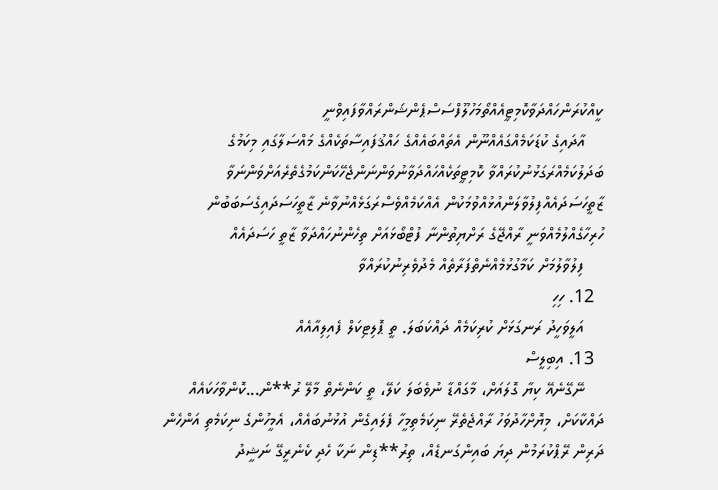ކީއްކުރަންހައްދަވާކޮމިޓީއެއްތޯމަހުލޫފްސަސްޕެންޝަންރައްވާފައިވްނީ
    އާދައިގެ ކުޑަކަމެއްގައެއްނޫން އެތައްބައެއްގެ ހައްޤުފައިސާތަކެއްގެ މައްސަލާގައި މިކަމުގެ ބަދަލުކަމެއްރަގަޅުނުކުރައްވާ ކޮމިޓީތަކެއްހައްދަވާނުވަންނަންޖެހޭކަންކަމުގެތެރެއަށްވަންނަވާ ޒާތީހަސަދައެއްފިލުވާލަންއުޅުއްވުމަކުން އެއްކަމެއްވެސްރަގަޅެއްނުވާނެ ޒާތީހަސަދައިގެސަބަބުން ހުރިހާގެއްލުމެއްވަނީ ރާއްޖޭގެ ރަށްޔިތުންނާ ފުޓްބޯޅައަށް ތިހެންނުހައްދަވާ ޒާތީ ހަސަދައެއް
    ފިލުވާލުމަށް ކަމާގުޅުމެއްނެތްފަރާތެއް މެދުވެރިނުކުރައްވާ
  12. ހިހި
    އަލީވަހީދު ރަނގަޅަށް ކުރިކަމެއް ދައްކަބަލަ. ތީ ޕޮލިޓިކަލް ފެއިލިއާއެއް
  13. އިބިލީސް
    ނޭގޭނެއޭ ކިޔާ ގޮލައަށް، މާގައްޑާ ނުވެބަލަ ކަލޭ، ތީ ކަންނެތް މާލޭ ރު**ން...ކޮންވާހަކައެއް ދައްކާކަށް، މިޔޮށްހާދުވަހު ރާއްޖެތެރޭ ނިކަމެތިމީހާ ފެލައިގެން އުޅުނުބައެއް، އެމީހުންގެ ނިކަމެތި އަންހެން ދަރިން ރޭޕްކުރަމުން ދިޔަ ބައިންގަނޑެއް، ތިރު**ޑިން ނަކާ ހެދި ކެނެރީގޭ ނަޝީދު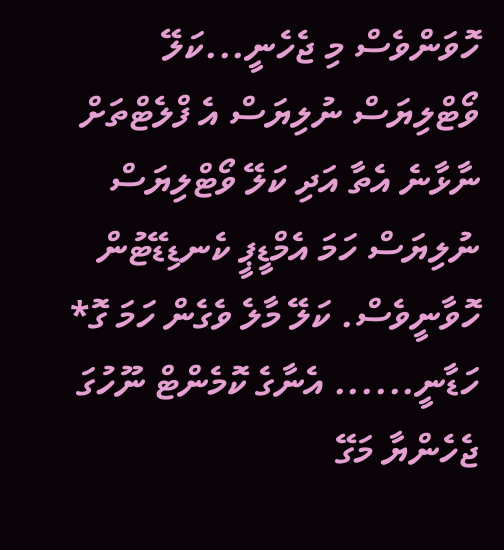ހޮވަންވެސް މި ޖެހެނީ...ކަލޭ ވޯޓްލިޔަސް ނުލިޔަސް އެ ފްލެޓްތަށް ނާޅާނެ އެތާ އަދި ކަލޭ ވޯޓްލިޔަސް ނުލިޔަސް ހަމަ އެމްޑީޕީ ކެނޑިޑޭޓުން ހޮވާނީވެސް. ކަލޭ މާލެ ވެގެން ހަމަ ގޮ* ހަޑާނީ...... އެނާގެ ކޮމެންޓް ނޫހުގަ ޖެހެންޔާ މަގޭ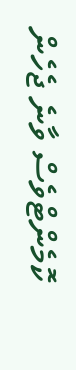ކޮމެންޓްވެސް ވާނެ ޖެހެން